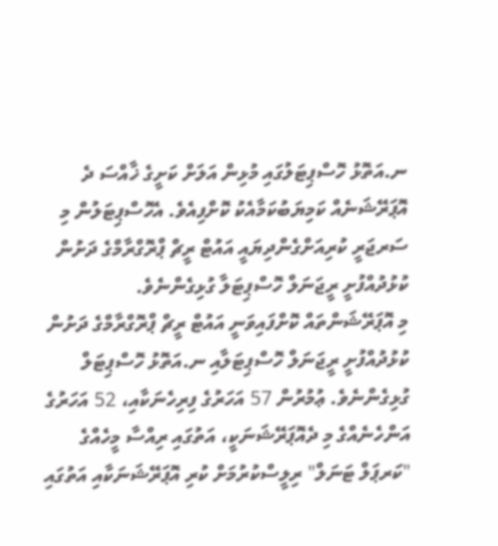ނ.އަތޮޅު ހޮސްޕިޓަލުގައި މުޅިން އަލަށް ކަށީގެ ޚާއްސަ ދެ އޮޕަރޭޝަނެއް ކަމިޔަބުކަމާއެކު ކޮށްފިއެވެ. އެހޮސްޕިޓަލުން މި ސަރޖަރީ ކުރިއަށްގެންދިޔައީ އައުޓް ރީޗް ޕްރޮގްރާމްގެ ދަށުން ކުޅުދުއްފުށީ ރީޖަނަލް ހޮސްޕިޓަލާ ގުޅިގެންނެވެ.
މި އޮޕަރޭޝަންތައް ކޮށްފައިވަނީ އައުޓް ރީޗް ޕްރޮގްރާމްގެ ދަށުން ކުޅުދުއްފުށީ ރީޖަނަލް ހޮސްޕިޓަލާއި ނ.އަތޮޅު ހޮސްޕިޓަލް ގުޅިގެންނެވެ. ޢުމުރުން 57 އަހަރުގެ ފިރިހެނަކާއި، 52 އަހަރުގެ އަންހެނެއްގެ މި ދެއޮޕަރޭޝަނަކީ، އަތުގައި ރިއްސާ މީހެއްގެ "ކަރޕަލް ޓަނަލް" ރިލީސްކުރުމަށް ކުރި އޮޕަރޭޝަނަކާއި އަތުގައި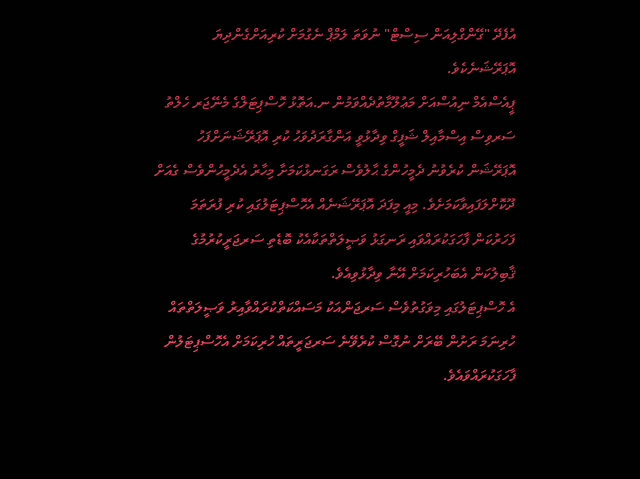އުފެދޭ "ގޭންގްލިއަން ސިސްޓް" ނުވަތަ ލަމްޕް ނެގުމަށް ކުރިއަށްގެންދިޔަ އޮޕަރޭޝަނެކެވެ.
ޕީއެސްއެމް ނިއުސްއަށް މަޢުލޫމާތުދެއްވަމުން ނ.އަތޮޅު ހޮސްޕިޓަލްގެ މެނޭޖަރ ހެލްތު ސަރވިސް އިސްމާއިލް ޝަފީގް ވިދާޅުވީ އަންގާރަދުވަހު ކުރި އޮޕަރޭޝަނަށްފަހު އޮޕަރޭޝަން ކުރެވުނު ދެމީހުންގެ ޙާލުވެސް ރަގަނޅުކަމަށާ މިހާރު އެދެމީހުންވެސް ގެއަށް ދޫކޮށްލަފައިވާކަމަށެވެ. މިއީ މިފަދަ އޮޕަރޭޝަނެއް އެހޮސްޕިޓަލުގައި ކުރި ފުރަތަމަ ފަހަރުކަން ފާހަގަކުރައްވައި ރަނގަޅު ވަޞީލަތްތަކާއެކު ބޮޑެތި ސަރޖަރީކުރުމުގެ ޤާބިލުކަން އެބަހުރިކަމަށް އޭނާ ވިދާޅުވިއެވެ.
އެ ހޮސްޕިޓަލުގައި މިވަގުތުވެސް ސަރޖަންއަކު މަސައްކަތްކުރައްވާއިރު ވަޞީލަތްތައް ހުރިނަމަ ރަށުން ބޭރަށް ނުގޮސް ކުރެވޭނެ ސަރޖަރީތައް ހުރިކަމަށް އެހޮސްޕިޓަލުން ފާހަގަކުރައްވައެވެ.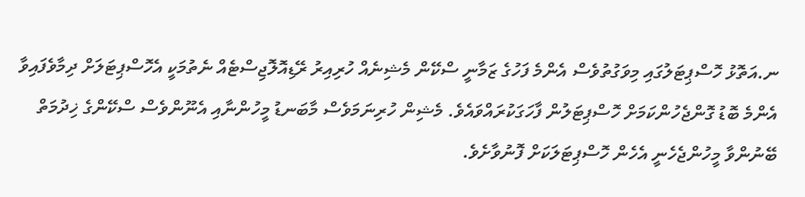ނ.އަތޮޅު ހޮސްޕިޓަލުގައި މިވަގުތުވެސް އެންމެ ފަހުގެ ޒަމާނީ ސްކޭން މެޝިނެއް ހުރިއިރު ރޭޑިއޮލޮޖިސްޓެއް ނެތުމަކީ އެހޮސްޕިޓަލަށް ދިމާވެފައިވާ އެންމެ ބޮޑު ގޮންޖެހުންކަމަށް ހޮސްޕިޓަލުން ފާހަގަކުރައްވައެވެ. މެޝިން ހުރިނަމަވެސް މާބަނޑު މީހުންނާއި އެނޫންވެސް ސްކޭންގެ ޚިދުމަތް ބޭނުންވާ މީހުންޖެހެނީ އެހެން ހޮސްޕިޓަލަކަށް ފޮނުވާށެވެ.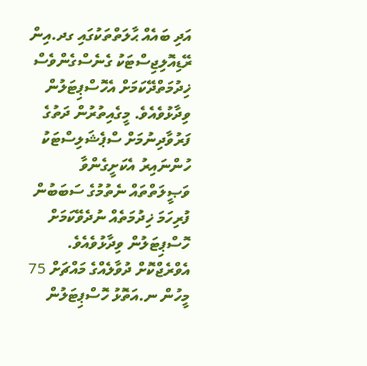އަދި ބައެއް ޙާލަތްތަކުގައި ގދ.އިން ރޭޑިއޮލިޖިސްޓަކު ގެނެސްގެންވެސް ޚިދުމަތްދޭކަމަށް އެހޮސްޕިޓަލުން ވިދާޅުވެއެވެ. މީގެއިތުރުން ދަތުގެ ފަރުވާދިނުމަށް ސްޕެޝަލިސްޓަކު ހުންނައިރު އެކަށީގެންވާ ވަޞީލަތްތައް ނެތުމުގެ ސަބަބުން ފުރިހަމަ ޚިދުމަތެއް ނުދެވޭކަމަށް ހޮސްޕިޓަލުން ވިދާޅުވެއެވެ.
އެވްރެޖްކޮށް ދުވާލެއްގެ މައްޗަށް 75 މީހުން ނ.އަތޮޅު ހޮސްޕިޓަލުން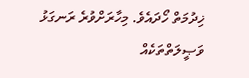ޚިދުމަތް ހޯދައެވެ. މިހާރަށްވުރެ ރަނގަޅު ވަޞީލަތްތަކެއް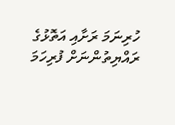ހުރިނަމަ ރަށާއި އަތޮޅުގެ ރައްޔިތުންނަށް ފުރިހަމަ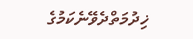ޚިދުމަތްދެވޭނެކަމުގެ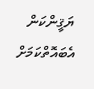ޔަޤީންކަން އެބައޮތްކަމަށް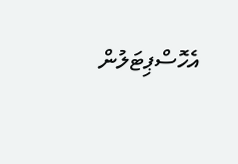އެހޮސްޕިޓަލުން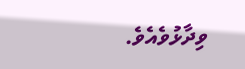ވިދާޅުވެއެވެ.